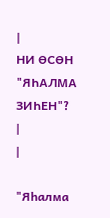|
НИ ӨСӨН "ЯҺАЛМА ЗИҺЕН"?
|
|

"Яһалма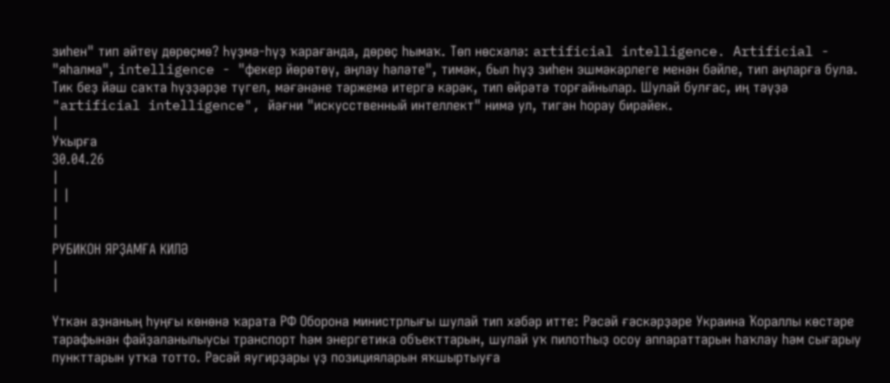зиһен" тип әйтеү дөрөҫмө? Һүҙмә-һүҙ ҡарағанда, дөрөҫ һымаҡ. Төп нөсхәлә: artificial intelligence. Artificial - "яһалма", intelligence - "фекер йөрөтөү, аңлау һәләте", тимәк, был һүҙ зиһен эшмәкәрлеге менән бәйле, тип аңларға була. Тик беҙ йәш саҡта һүҙҙәрҙе түгел, мәғәнәне тәржемә итергә кәрәк, тип өйрәтә торғайнылар. Шулай булғас, иң тәүҙә "artificial intelligence", йәғни "искусственный интеллект" нимә ул, тигән һорау бирәйек.
|
Уҡырға
30.04.26
|
| |
|
|
РУБИКОН ЯРҘАМҒА КИЛӘ
|
|

Үткән аҙнаның һуңғы көнөнә ҡарата РФ Оборона министрлығы шулай тип хәбәр итте: Рәсәй ғәскәрҙәре Украина Ҡораллы көстәре тарафынан файҙаланылыусы транспорт һәм энергетика объекттарын, шулай уҡ пилотһыҙ осоу аппараттарын һаҡлау һәм сығарыу пункттарын утҡа тотто. Рәсәй яугирҙары үҙ позицияларын яҡшыртыуға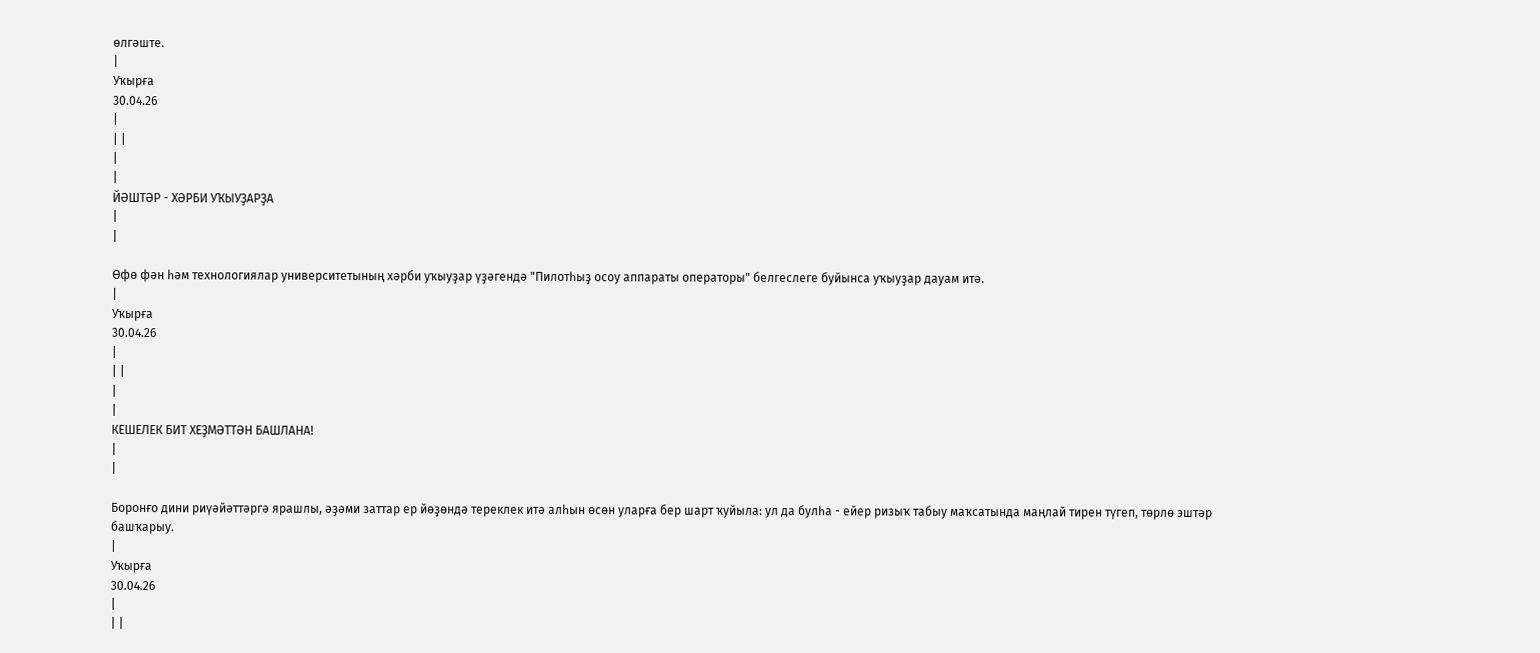өлгәште.
|
Уҡырға
30.04.26
|
| |
|
|
ЙӘШТӘР - ХӘРБИ УҠЫУҘАРҘА
|
|

Өфө фән һәм технологиялар университетының хәрби уҡыуҙар үҙәгендә "Пилотһыҙ осоу аппараты операторы" белгеслеге буйынса уҡыуҙар дауам итә.
|
Уҡырға
30.04.26
|
| |
|
|
КЕШЕЛЕК БИТ ХЕҘМӘТТӘН БАШЛАНА!
|
|

Боронғо дини риүәйәттәргә ярашлы, әҙәми заттар ер йөҙөндә тереклек итә алһын өсөн уларға бер шарт ҡуйыла: ул да булһа - ейер ризыҡ табыу маҡсатында маңлай тирен түгеп, төрлө эштәр башҡарыу.
|
Уҡырға
30.04.26
|
| |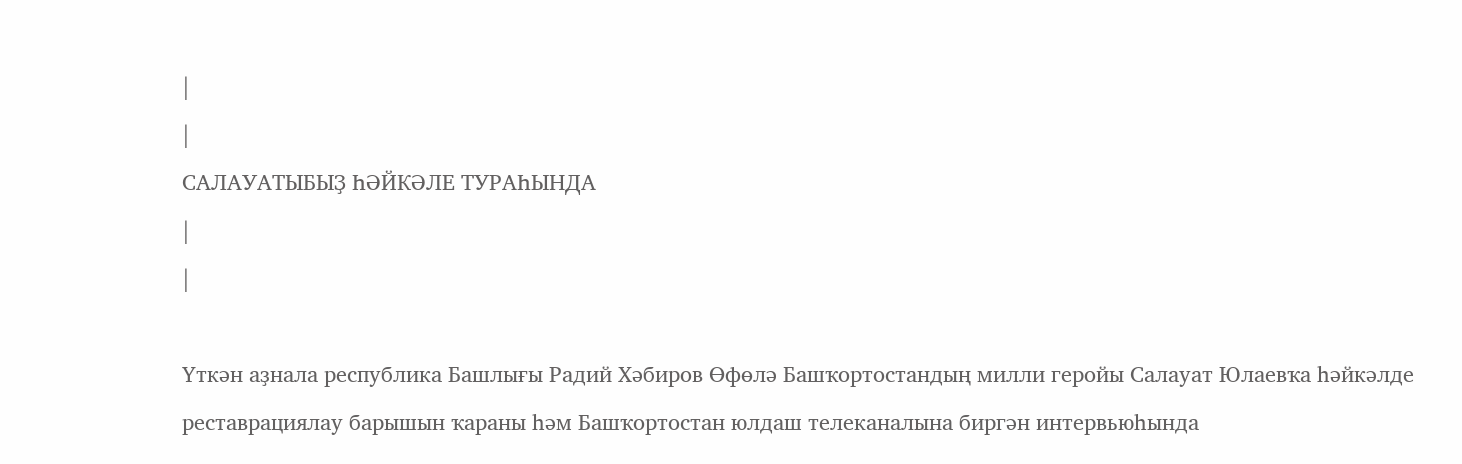|
|
САЛАУАТЫБЫҘ ҺӘЙКӘЛЕ ТУРАҺЫНДА
|
|

Үткән аҙнала республика Башлығы Радий Хәбиров Өфөлә Башҡортостандың милли геройы Салауат Юлаевҡа һәйкәлде реставрациялау барышын ҡараны һәм Башҡортостан юлдаш телеканалына биргән интервьюһында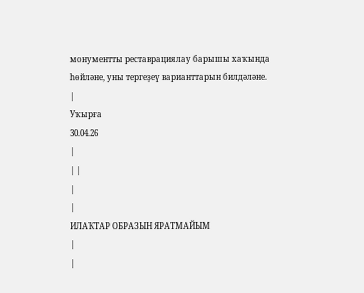монументты реставрациялау барышы хаҡында һөйләне, уны тергеҙеү варианттарын билдәләне.
|
Уҡырға
30.04.26
|
| |
|
|
ИЛАҠТАР ОБРАЗЫН ЯРАТМАЙЫМ
|
|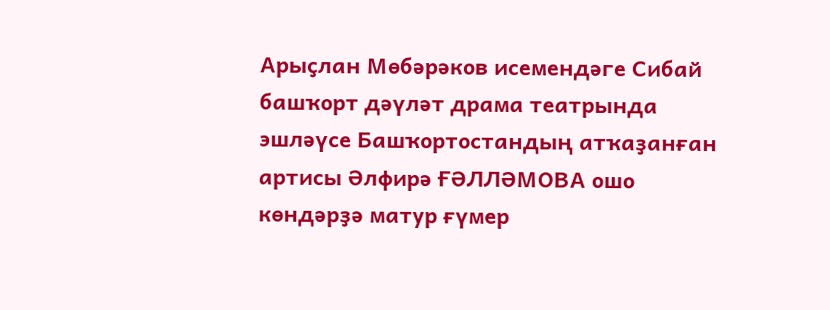Арыҫлан Мөбәрәков исемендәге Сибай башҡорт дәүләт драма театрында эшләүсе Башҡортостандың атҡаҙанған артисы Әлфирә ҒӘЛЛӘМОВА ошо көндәрҙә матур ғүмер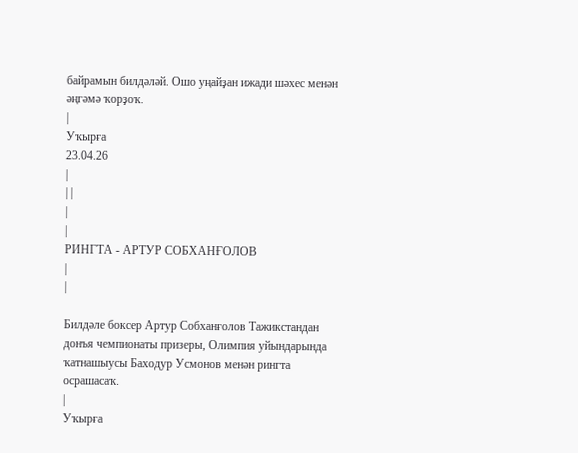байрамын билдәләй. Ошо уңайҙан ижади шәхес менән әңгәмә ҡорҙоҡ.
|
Уҡырға
23.04.26
|
| |
|
|
РИНГТА - АРТУР СОБХАНҒОЛОВ
|
|

Билдәле боксер Артур Собханғолов Тажикстандан донъя чемпионаты призеры, Олимпия уйындарында ҡатнашыусы Баходур Усмонов менән рингта осрашасаҡ.
|
Уҡырға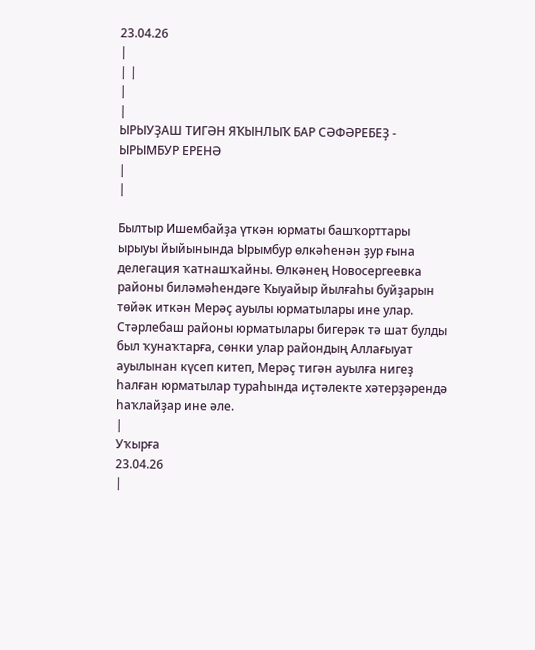23.04.26
|
| |
|
|
ЫРЫУҘАШ ТИГӘН ЯҠЫНЛЫҠ БАР СӘФӘРЕБЕҘ - ЫРЫМБУР ЕРЕНӘ
|
|

Былтыр Ишембайҙа үткән юрматы башҡорттары ырыуы йыйынында Ырымбур өлкәһенән ҙур ғына делегация ҡатнашҡайны. Өлкәнең Новосергеевка районы биләмәһендәге Ҡыуайыр йылғаһы буйҙарын төйәк иткән Мерәҫ ауылы юрматылары ине улар. Стәрлебаш районы юрматылары бигерәк тә шат булды был ҡунаҡтарға, сөнки улар райондың Аллағыуат ауылынан күсеп китеп, Мерәҫ тигән ауылға нигеҙ һалған юрматылар тураһында иҫтәлекте хәтерҙәрендә һаҡлайҙар ине әле.
|
Уҡырға
23.04.26
|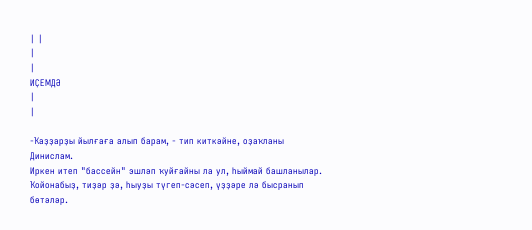| |
|
|
ИҪЕМДӘ
|
|

-Ҡаҙҙарҙы йылғаға алып барам, - тип киткәйне, оҙаҡланы Динислам.
Иркен итеп "бассейн" эшләп ҡуйғайны ла ул, һыймай башланылар. Ҡойонабыҙ, тиҙәр ҙә, һыуҙы түгеп-сәсеп, үҙҙәре лә бысранып бөтәләр.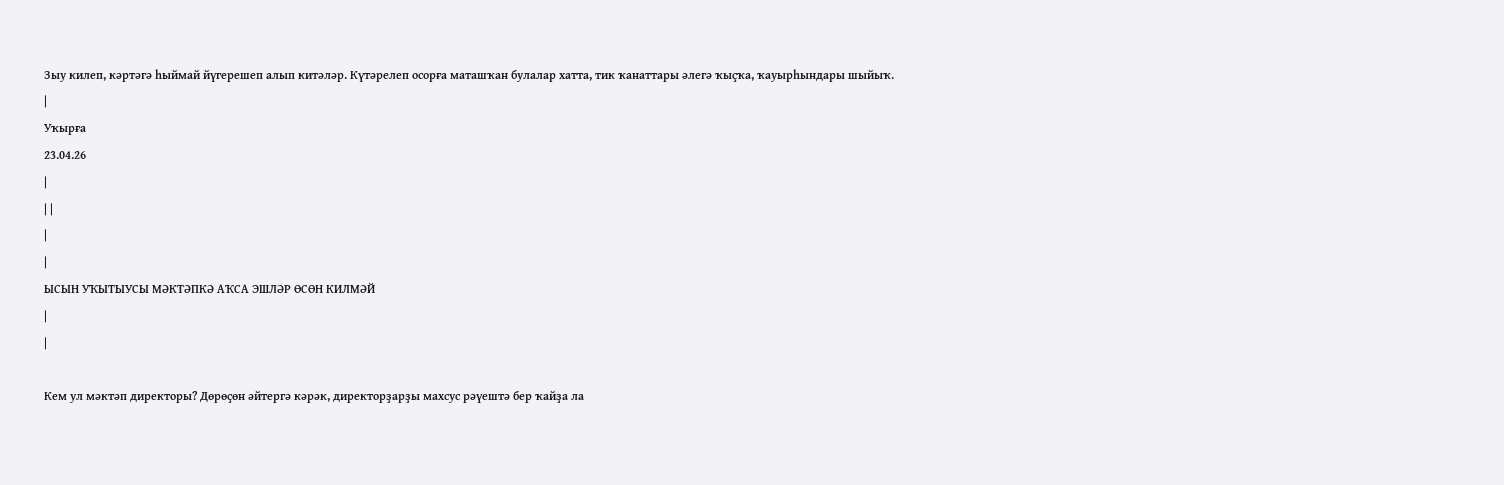Зыу килеп, кәртәгә һыймай йүгерешеп алып китәләр. Күтәрелеп осорға маташҡан булалар хатта, тик ҡанаттары әлегә ҡыҫҡа, ҡауырһындары шыйыҡ.
|
Уҡырға
23.04.26
|
| |
|
|
ЫСЫН УҠЫТЫУСЫ МӘКТӘПКӘ АҠСА ЭШЛӘР ӨСӨН КИЛМӘЙ
|
|

Кем ул мәктәп директоры? Дөрөҫөн әйтергә кәрәк, директорҙарҙы махсус рәүештә бер ҡайҙа ла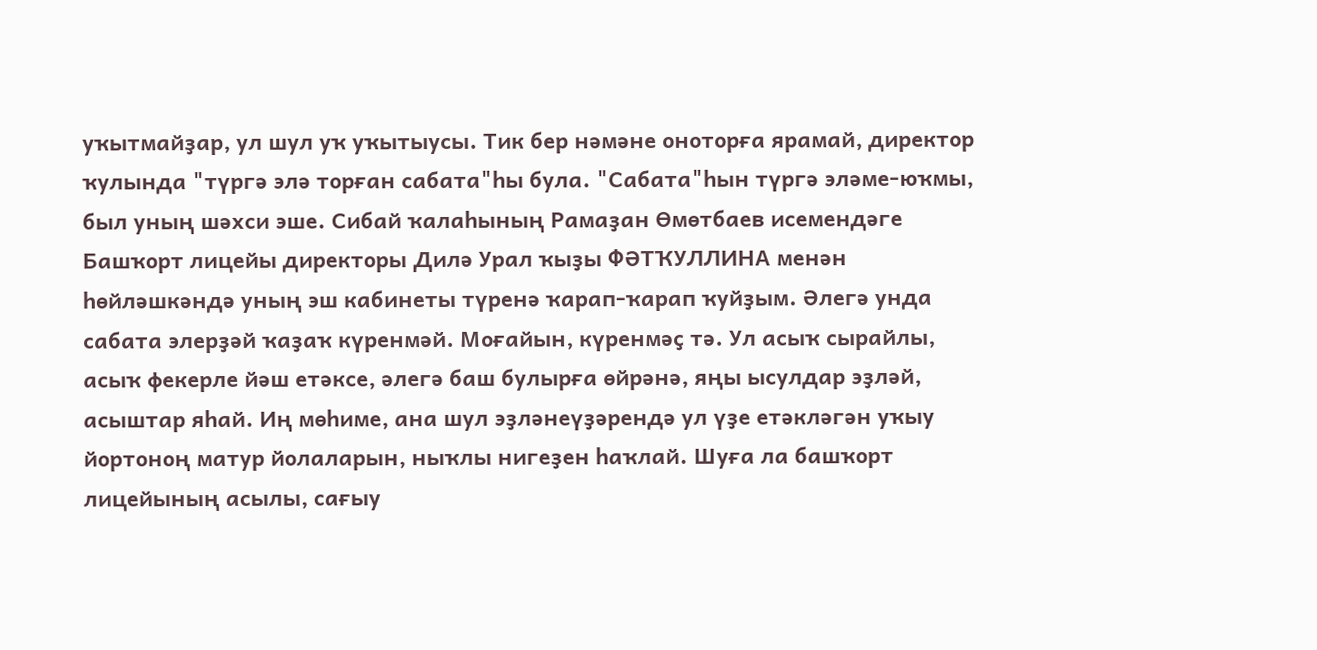уҡытмайҙар, ул шул уҡ уҡытыусы. Тик бер нәмәне оноторға ярамай, директор ҡулында "түргә элә торған сабата"һы була. "Сабата"һын түргә эләме-юҡмы, был уның шәхси эше. Сибай ҡалаһының Рамаҙан Өмөтбаев исемендәге Башҡорт лицейы директоры Дилә Урал ҡыҙы ФӘТҠУЛЛИНА менән һөйләшкәндә уның эш кабинеты түренә ҡарап-ҡарап ҡуйҙым. Әлегә унда сабата элерҙәй ҡаҙаҡ күренмәй. Моғайын, күренмәҫ тә. Ул асыҡ сырайлы, асыҡ фекерле йәш етәксе, әлегә баш булырға өйрәнә, яңы ысулдар эҙләй, асыштар яһай. Иң мөһиме, ана шул эҙләнеүҙәрендә ул үҙе етәкләгән уҡыу йортоноң матур йолаларын, ныҡлы нигеҙен һаҡлай. Шуға ла башҡорт лицейының асылы, сағыу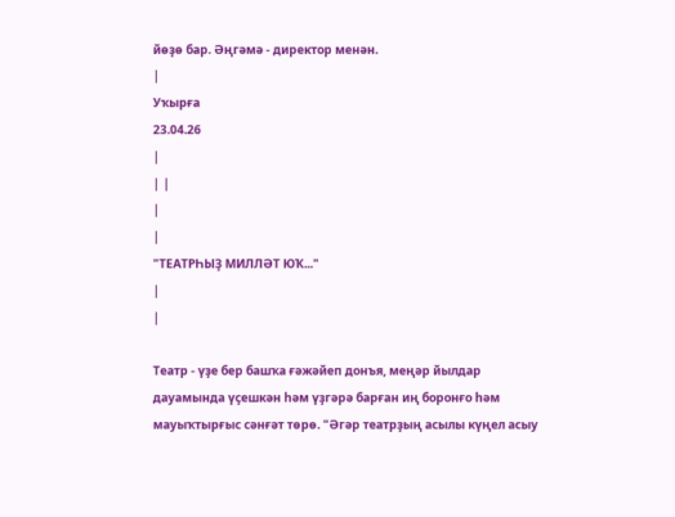йөҙө бар. Әңгәмә - директор менән.
|
Уҡырға
23.04.26
|
| |
|
|
"ТЕАТРҺЫҘ МИЛЛӘТ ЮҠ..."
|
|

Театр - үҙе бер башҡа ғәжәйеп донъя, меңәр йылдар дауамында үҫешкән һәм үҙгәрә барған иң боронғо һәм мауыҡтырғыс сәнғәт төрө. "Әгәр театрҙың асылы күңел асыу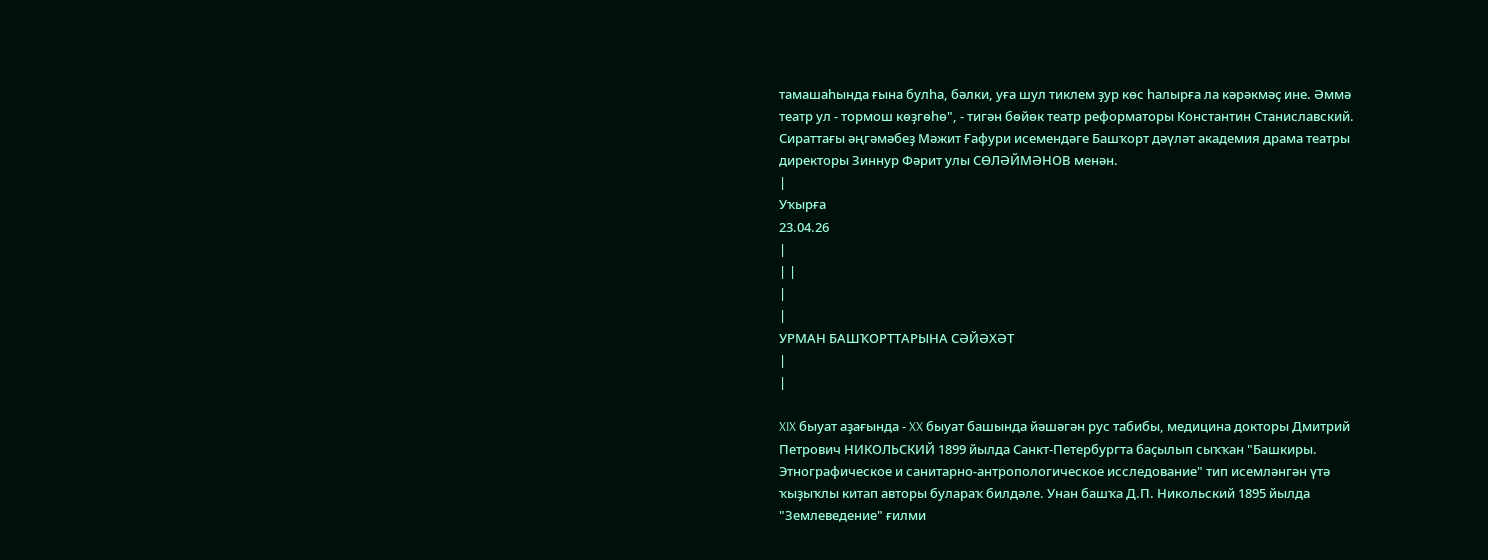тамашаһында ғына булһа, бәлки, уға шул тиклем ҙур көс һалырға ла кәрәкмәҫ ине. Әммә театр ул - тормош көҙгөһө", - тигән бөйөк театр реформаторы Константин Станиславский.
Сираттағы әңгәмәбеҙ Мәжит Ғафури исемендәге Башҡорт дәүләт академия драма театры директоры Зиннур Фәрит улы СӨЛӘЙМӘНОВ менән.
|
Уҡырға
23.04.26
|
| |
|
|
УРМАН БАШҠОРТТАРЫНА СӘЙӘХӘТ
|
|

XIX быуат аҙағында - XX быуат башында йәшәгән рус табибы, медицина докторы Дмитрий Петрович НИКОЛЬСКИЙ 1899 йылда Санкт-Петербургта баҫылып сыҡҡан "Башкиры. Этнографическое и санитарно-антропологическое исследование" тип исемләнгән үтә ҡыҙыҡлы китап авторы булараҡ билдәле. Унан башҡа Д.П. Никольский 1895 йылда "Землеведение" ғилми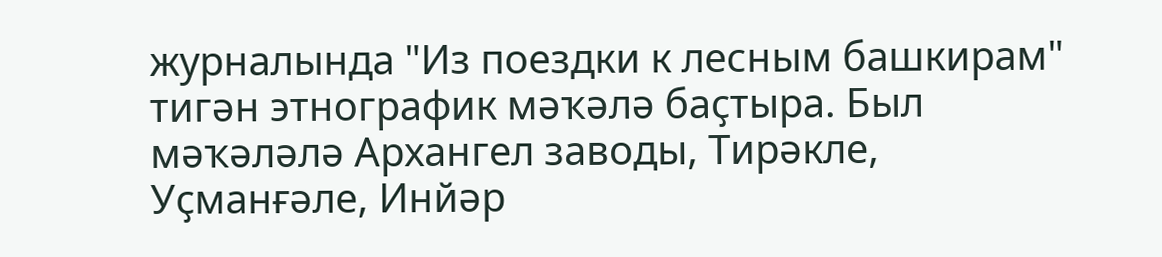журналында "Из поездки к лесным башкирам" тигән этнографик мәҡәлә баҫтыра. Был мәҡәләлә Архангел заводы, Тирәкле, Уҫманғәле, Инйәр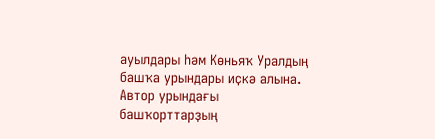ауылдары һәм Көньяҡ Уралдың башҡа урындары иҫкә алына. Автор урындағы башҡорттарҙың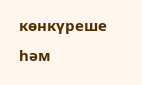көнкүреше һәм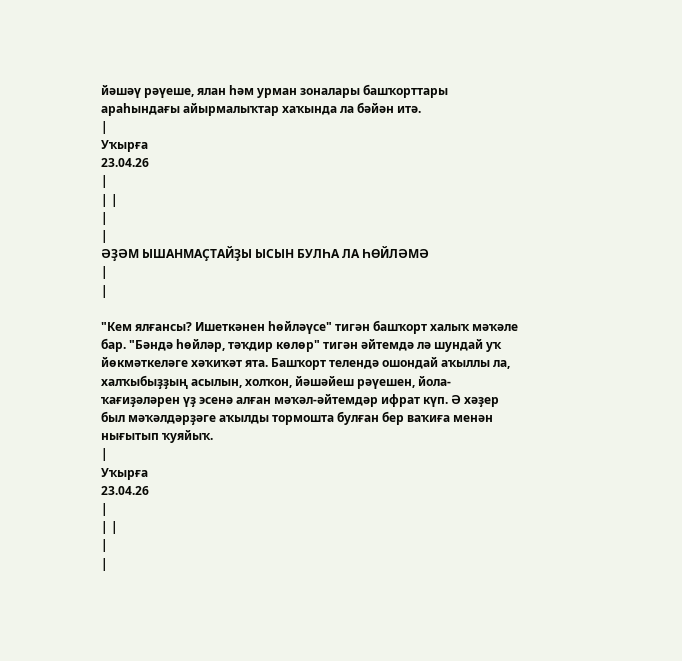йәшәү рәүеше, ялан һәм урман зоналары башҡорттары араһындағы айырмалыҡтар хаҡында ла бәйән итә.
|
Уҡырға
23.04.26
|
| |
|
|
ӘҘӘМ ЫШАНМАҪТАЙҘЫ ЫСЫН БУЛҺА ЛА ҺӨЙЛӘМӘ
|
|

"Кем ялғансы? Ишеткәнен һөйләүсе" тигән башҡорт халыҡ мәҡәле бар. "Бәндә һөйләр, тәҡдир көлөр" тигән әйтемдә лә шундай уҡ йөкмәткеләге хәҡиҡәт ята. Башҡорт телендә ошондай аҡыллы ла, халҡыбыҙҙың асылын, холҡон, йәшәйеш рәүешен, йола-ҡағиҙәләрен үҙ эсенә алған мәҡәл-әйтемдәр ифрат күп. Ә хәҙер был мәҡәлдәрҙәге аҡылды тормошта булған бер ваҡиға менән нығытып ҡуяйыҡ.
|
Уҡырға
23.04.26
|
| |
|
|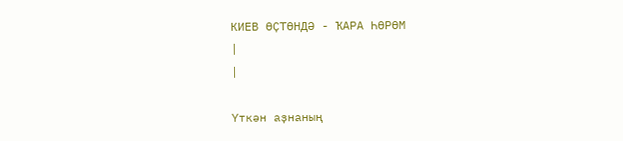КИЕВ ӨҪТӨНДӘ - ҠАРА ҺӨРӨМ
|
|

Үткән аҙнаның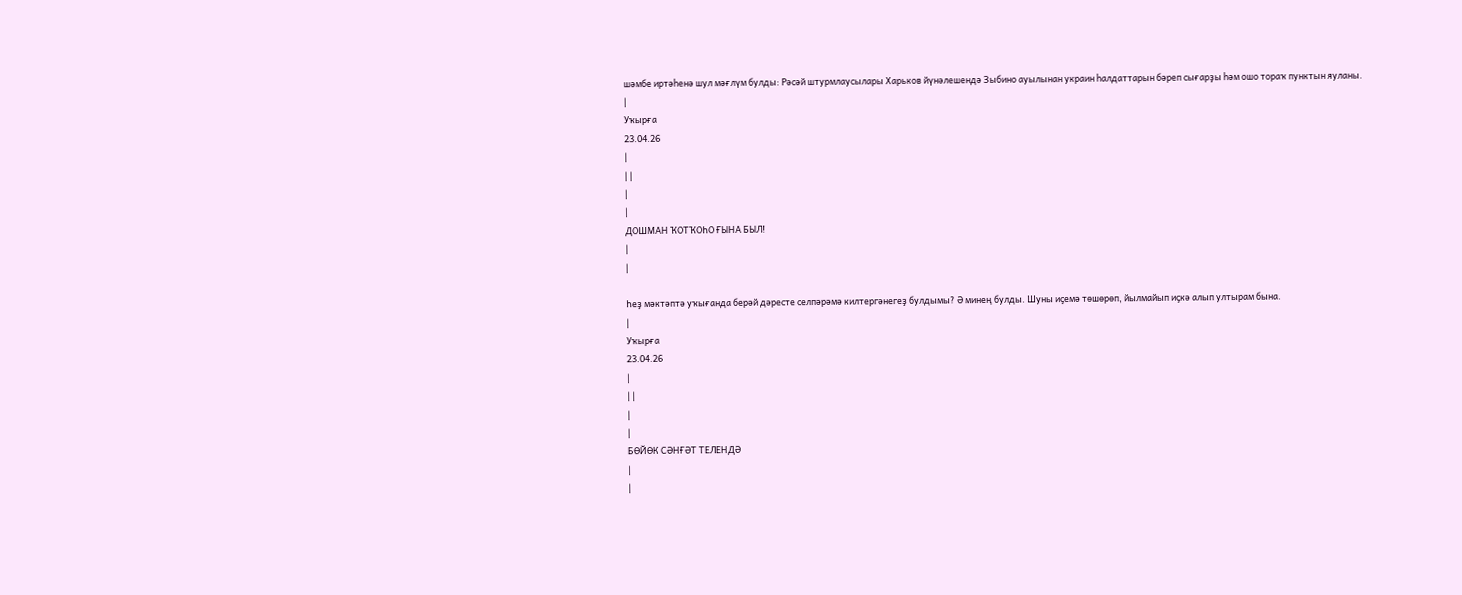шәмбе иртәһенә шул мәғлүм булды: Рәсәй штурмлаусылары Харьков йүнәлешендә Зыбино ауылынан украин һалдаттарын бәреп сығарҙы һәм ошо тораҡ пунктын яуланы.
|
Уҡырға
23.04.26
|
| |
|
|
ДОШМАН ҠОТҠОҺО ҒЫНА БЫЛ!
|
|

Һеҙ мәктәптә уҡығанда берәй дәресте селпәрәмә килтергәнегеҙ булдымы? Ә минең булды. Шуны иҫемә төшөрөп, йылмайып иҫкә алып ултырам бына.
|
Уҡырға
23.04.26
|
| |
|
|
БӨЙӨК СӘНҒӘТ ТЕЛЕНДӘ
|
|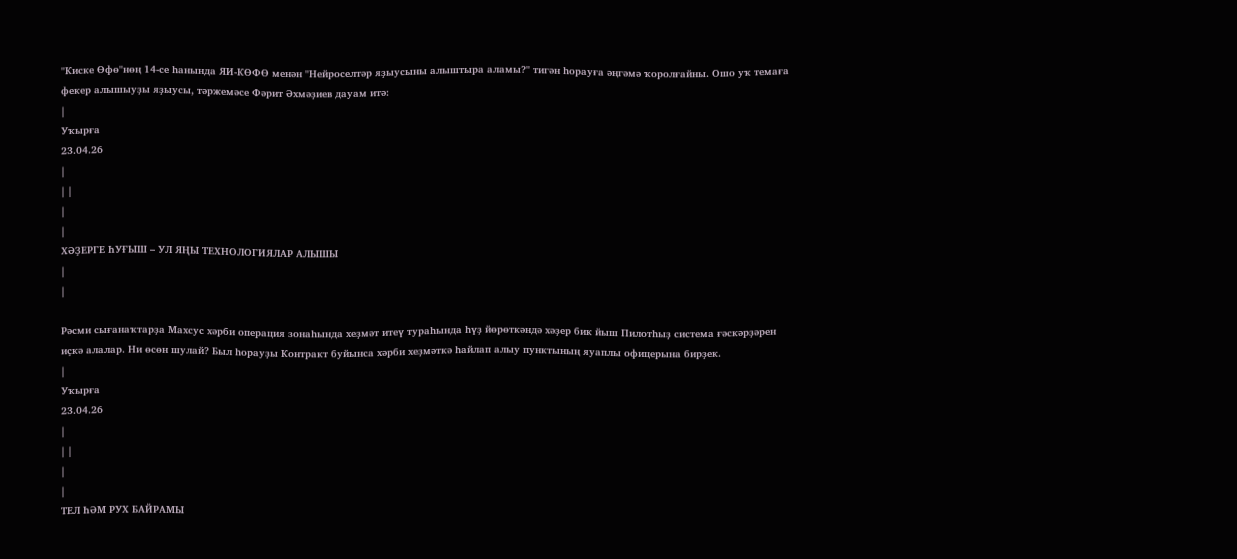"Киске Өфө"нөң 14-се һанында ЯИ-КӨФӨ менән "Нейроселтәр яҙыусыны алыштыра аламы?" тигән һорауға әңгәмә ҡоролғайны. Ошо уҡ темаға фекер алышыуҙы яҙыусы, тәржемәсе Фәрит Әхмәҙиев дауам итә:
|
Уҡырға
23.04.26
|
| |
|
|
ХӘҘЕРГЕ ҺУҒЫШ – УЛ ЯҢЫ ТЕХНОЛОГИЯЛАР АЛЫШЫ
|
|

Рәсми сығанаҡтарҙа Махсус хәрби операция зонаһында хеҙмәт итеү тураһында һүҙ йөрөткәндә хәҙер бик йыш Пилотһыҙ система ғәскәрҙәрен иҫкә алалар. Ни өсөн шулай? Был һорауҙы Контракт буйынса хәрби хеҙмәткә һайлап алыу пунктының яуаплы офицерына бирҙек.
|
Уҡырға
23.04.26
|
| |
|
|
ТЕЛ ҺӘМ РУХ БАЙРАМЫ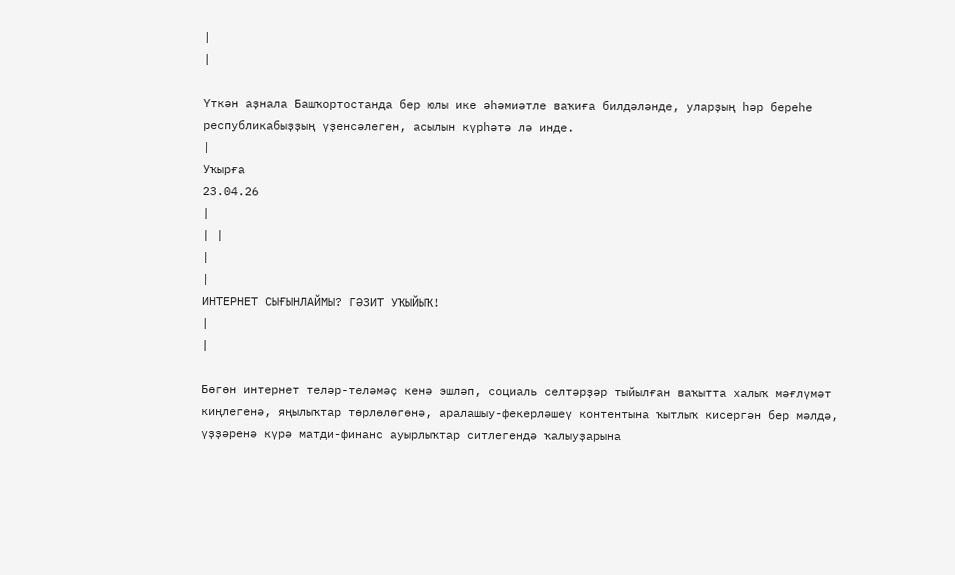|
|

Үткән аҙнала Башҡортостанда бер юлы ике әһәмиәтле ваҡиға билдәләнде, уларҙың һәр береһе республикабыҙҙың үҙенсәлеген, асылын күрһәтә лә инде.
|
Уҡырға
23.04.26
|
| |
|
|
ИНТЕРНЕТ СЫҒЫНЛАЙМЫ? ГӘЗИТ УҠЫЙЫҠ!
|
|

Бөгөн интернет теләр-теләмәҫ кенә эшләп, социаль селтәрҙәр тыйылған ваҡытта халыҡ мәғлүмәт киңлегенә, яңылыҡтар төрлөлөгөнә, аралашыу-фекерләшеү контентына ҡытлыҡ кисергән бер мәлдә, үҙҙәренә күрә матди-финанс ауырлыҡтар ситлегендә ҡалыуҙарына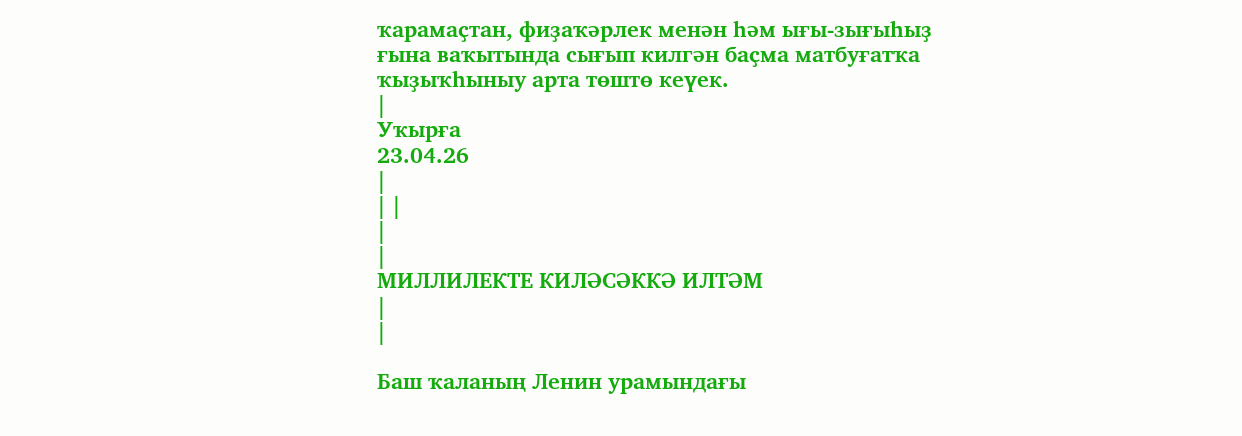ҡарамаҫтан, фиҙаҡәрлек менән һәм ығы-зығыһыҙ ғына ваҡытында сығып килгән баҫма матбуғатҡа ҡыҙыҡһыныу арта төштө кеүек.
|
Уҡырға
23.04.26
|
| |
|
|
МИЛЛИЛЕКТЕ КИЛӘСӘККӘ ИЛТӘМ
|
|

Баш ҡаланың Ленин урамындағы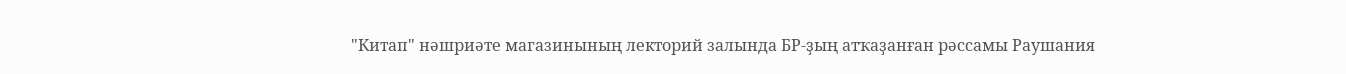"Китап" нәшриәте магазинының лекторий залында БР-ҙың атҡаҙанған рәссамы Раушания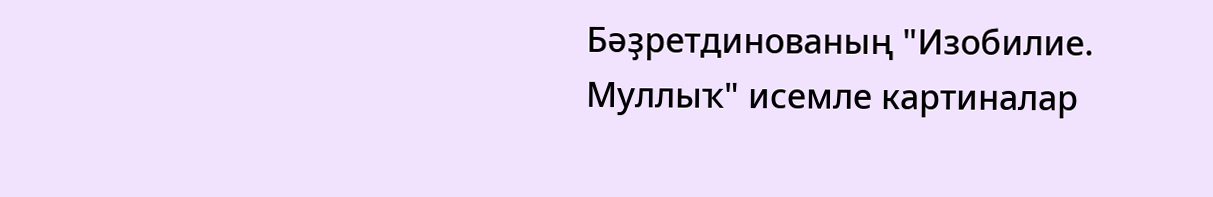Бәҙретдинованың "Изобилие. Муллыҡ" исемле картиналар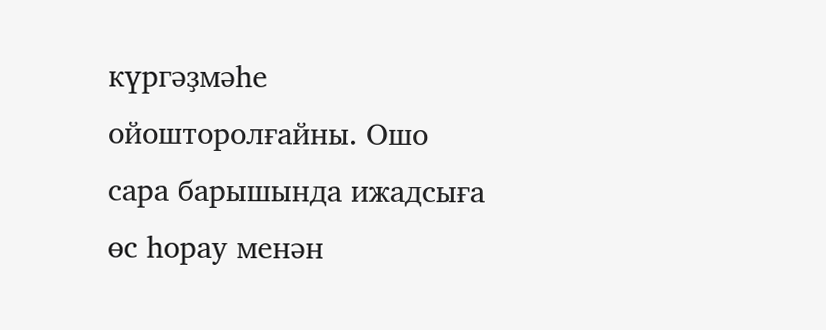күргәҙмәһе ойошторолғайны. Ошо сара барышында ижадсыға өс һорау менән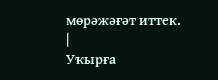мөрәжәғәт иттек.
|
Уҡырға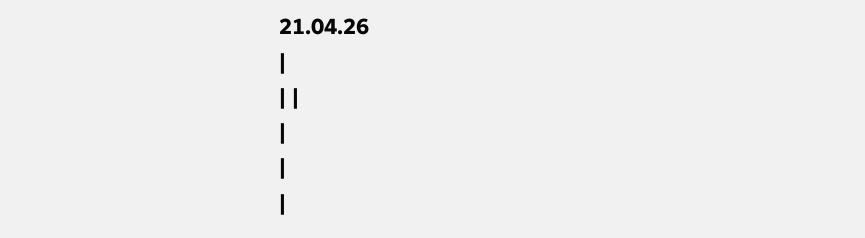21.04.26
|
| |
|
|
|